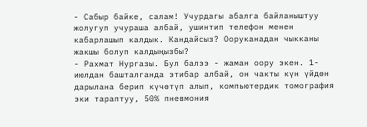- Сабыр байке, салам! Учурдагы абалга байланыштуу жолугуп учураша албай, ушинтип телефон менен кабарлашып калдык. Кандайсыз? Ооруканадан чыкканы жакшы болуп калдыңызбы?
- Рахмат Нургазы. Бул балээ - жаман оору экен. 1-июлдан башталганда этибар албай, он чакты күн үйдөн дарылана берип күчөтүп алып, компьютердик томография эки тараптуу, 50% пневмония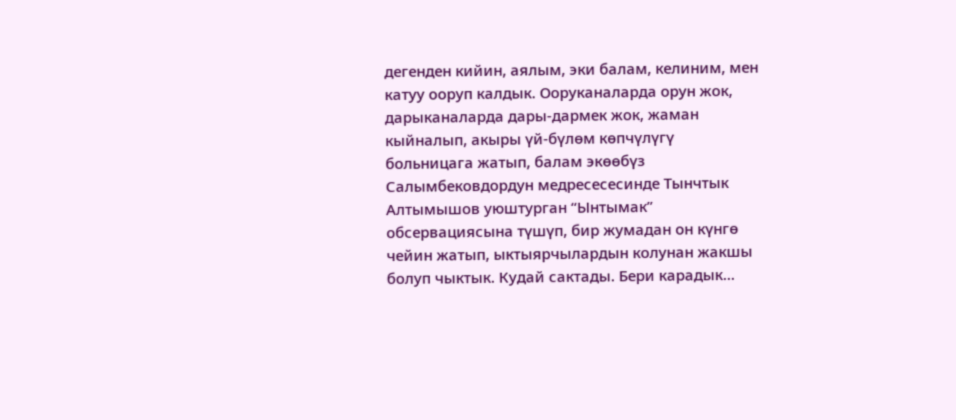дегенден кийин, аялым, эки балам, келиним, мен катуу ооруп калдык. Ооруканаларда орун жок, дарыканаларда дары-дармек жок, жаман кыйналып, акыры үй-бүлөм көпчүлүгү больницага жатып, балам экөөбүз Салымбековдордун медресесесинде Тынчтык Алтымышов уюштурган “Ынтымак” обсервациясына түшүп, бир жумадан он күнгө чейин жатып, ыктыярчылардын колунан жакшы болуп чыктык. Кудай сактады. Бери карадык...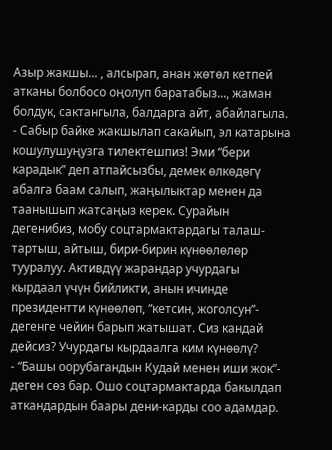Азыр жакшы... , алсырап, анан жөтөл кетпей атканы болбосо оңолуп баратабыз..., жаман болдук, сактангыла, балдарга айт, абайлагыла.
- Сабыр байке жакшылап сакайып, эл катарына кошулушуңузга тилектешпиз! Эми “бери карадык” деп атпайсызбы, демек өлкөдөгү абалга баам салып, жаңылыктар менен да таанышып жатсаңыз керек. Сурайын дегенибиз, мобу соцтармактардагы талаш-тартыш, айтыш, бири-бирин күнөөлөлөр тууралуу. Активдүү жарандар учурдагы кырдаал үчүн бийликти, анын ичинде президентти күнөөлөп, “кетсин, жоголсун”- дегенге чейин барып жатышат. Сиз кандай дейсиз? Учурдагы кырдаалга ким күнөөлү?
- “Башы оорубагандын Кудай менен иши жок”- деген сөз бар. Ошо соцтармактарда бакылдап аткандардын баары дени-карды соо адамдар.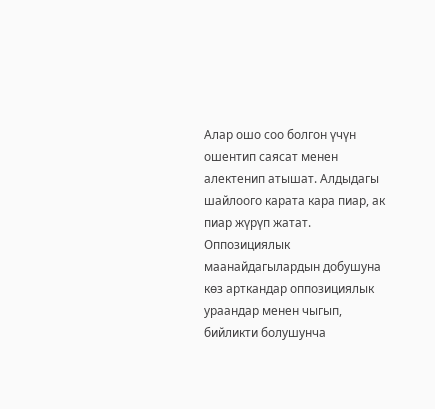Алар ошо соо болгон үчүн ошентип саясат менен алектенип атышат. Алдыдагы шайлоого карата кара пиар, ак пиар жүрүп жатат. Оппозициялык маанайдагылардын добушуна көз арткандар оппозициялык ураандар менен чыгып, бийликти болушунча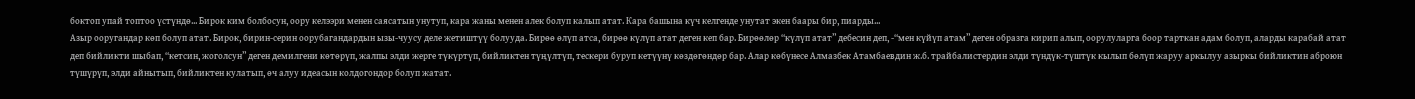боктоп упай топтоо үстүндө... Бирок ким болбосун, оору келээри менен саясатын унутуп, кара жаны менен алек болуп калып атат. Кара башына күч келгенде унутат экен баары бир, пиарды...
Азыр ооругандар көп болуп атат. Бирок, бирин-серин оорубагандардын ызы-чуусу деле жетиштүү болууда. Бирөө өлүп атса, бирөө күлүп атат деген кеп бар. Бирөөлөр “күлүп атат” дебесин деп, -“мен күйүп атам” деген образга кирип алып, оорулуларга боор тарткан адам болуп, аларды карабай атат деп бийликти шыбап, “кетсин, жоголсун” деген демилгени көтөрүп, жалпы элди жерге түкүртүп, бийликтен түңүлтүп, тескери буруп кетүүнү көздөгөндөр бар. Алар көбүнесе Алмазбек Атамбаевдин ж.б. трайбалистердин элди түндүк-түштүк кылып бөлүп жаруу аркылуу азыркы бийликтин аброюн түшүрүп, элди айнытып, бийликтен кулатып, өч алуу идеасын колдогондор болуп жатат.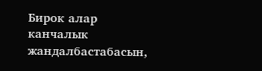Бирок алар канчалык жандалбастабасын,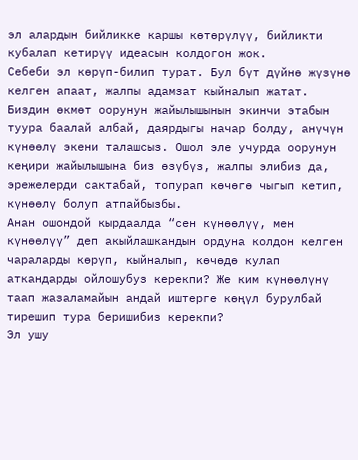эл алардын бийликке каршы көтөрүлүү, бийликти кубалап кетирүү идеасын колдогон жок.
Себеби эл көрүп-билип турат. Бул бүт дүйнө жүзүнө келген апаат, жалпы адамзат кыйналып жатат. Биздин өкмөт оорунун жайылышынын экинчи этабын туура баалай албай, даярдыгы начар болду, анүчүн күнөөлү экени талашсыз. Ошол эле учурда оорунун кеңири жайылышына биз өзүбүз, жалпы элибиз да, эрежелерди сактабай, топурап көчөгө чыгып кетип, күнөөлү болуп атпайбызбы.
Анан ошондой кырдаалда “сен күнөөлүү, мен күнөөлүү” деп акыйлашкандын ордуна колдон келген чараларды көрүп, кыйналып, көчөдө кулап аткандарды ойлошубуз керекпи? Же ким күнөөлүнү таап жазаламайын андай иштерге көңүл бурулбай тирешип тура беришибиз керекпи?
Эл ушу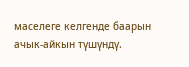маселеге келгенде баарын ачык-айкын түшүндү.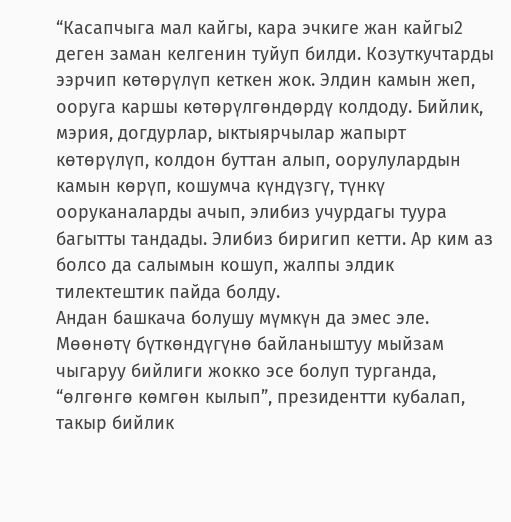“Касапчыга мал кайгы, кара эчкиге жан кайгы2 деген заман келгенин туйуп билди. Козуткучтарды ээрчип көтөрүлүп кеткен жок. Элдин камын жеп, ооруга каршы көтөрүлгөндөрдү колдоду. Бийлик, мэрия, догдурлар, ыктыярчылар жапырт көтөрүлүп, колдон буттан алып, оорулулардын камын көрүп, кошумча күндүзгү, түнкү ооруканаларды ачып, элибиз учурдагы туура багытты тандады. Элибиз биригип кетти. Ар ким аз болсо да салымын кошуп, жалпы элдик тилектештик пайда болду.
Андан башкача болушу мүмкүн да эмес эле. Мөөнөтү бүткөндүгүнө байланыштуу мыйзам чыгаруу бийлиги жокко эсе болуп турганда, “өлгөнгө көмгөн кылып”, президентти кубалап, такыр бийлик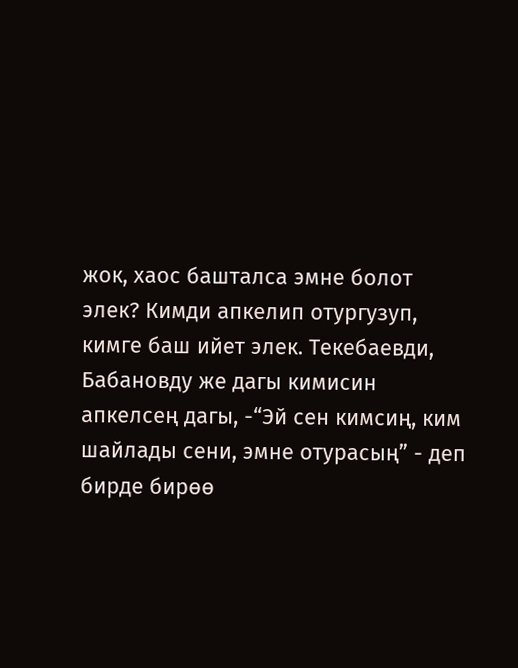жок, хаос башталса эмне болот элек? Кимди апкелип отургузуп, кимге баш ийет элек. Текебаевди, Бабановду же дагы кимисин апкелсең дагы, -“Эй сен кимсиң, ким шайлады сени, эмне отурасың” - деп бирде бирөө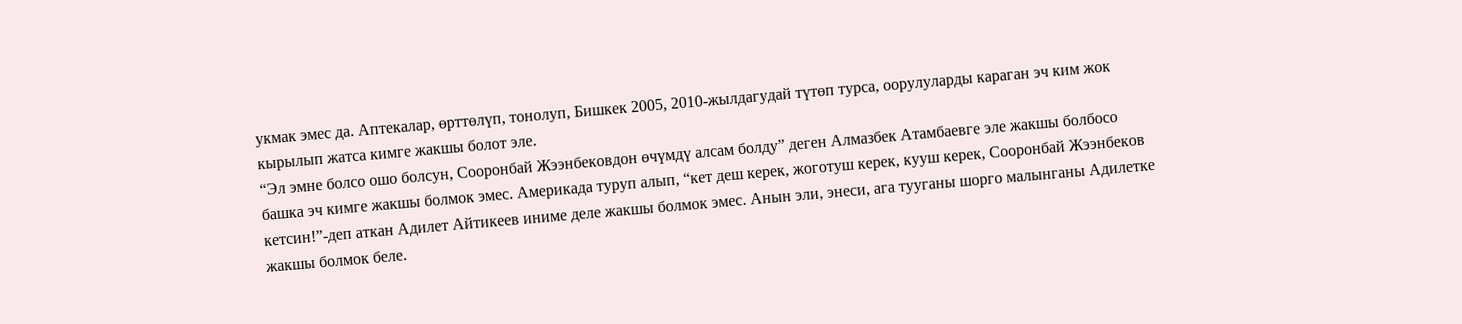укмак эмес да. Аптекалар, өрттөлүп, тонолуп, Бишкек 2005, 2010-жылдагудай түтөп турса, оорулуларды караган эч ким жок кырылып жатса кимге жакшы болот эле.
“Эл эмне болсо ошо болсун, Сооронбай Жээнбековдон өчүмдү алсам болду” деген Алмазбек Атамбаевге эле жакшы болбосо башка эч кимге жакшы болмок эмес. Америкада туруп алып, “кет деш керек, жоготуш керек, кууш керек, Сооронбай Жээнбеков кетсин!”-деп аткан Адилет Айтикеев иниме деле жакшы болмок эмес. Анын эли, энеси, ага тууганы шорго малынганы Адилетке жакшы болмок беле.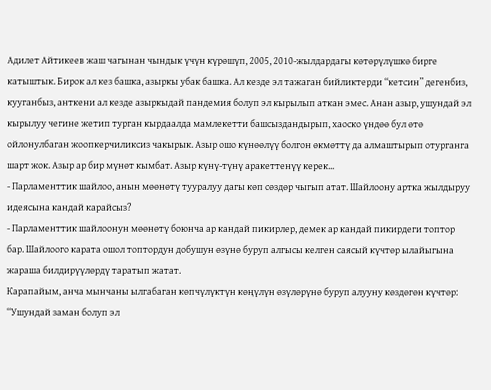Адилет Айтикеев жаш чагынан чындык үчүн күрөшүп, 2005, 2010-жылдардагы көтөрүлүшкө бирге катыштык. Бирок ал кез башка, азыркы убак башка. Ал кезде эл тажаган бийликтерди “кетсин” дегенбиз, кууганбыз, анткени ал кезде азыркыдай пандемия болуп эл кырылып аткан эмес. Анан азыр, ушундай эл кырылуу чегине жетип турган кырдаалда мамлекетти башсыздандырып, хаоско үндөө бул өтө ойлонулбаган жоопкерчиликсиз чакырык. Азыр ошо күнөөлүү болгон өкмөттү да алмаштырып отурганга шарт жок. Азыр ар бир мүнөт кымбат. Азыр күнү-түнү аракеттенүү керек...
- Парламенттик шайлоо, анын мөөнөтү тууралуу дагы көп сөздөр чыгып атат. Шайлоону артка жылдыруу идеясына кандай карайсыз?
- Парламенттик шайлоонун мөөнөтү боюнча ар кандай пикирлер, демек ар кандай пикирдеги топтор бар. Шайлоого карата ошол топтордун добушун өзүнө буруп алгысы келген саясый күчтөр ылайыгына жараша билдирүүлөрдү таратып жатат.
Карапайым, анча мынчаны ылгабаган көпчүлүктүн көңүлүн өзүлөрүнө буруп алууну көздөгөн күчтөр: “Ушундай заман болуп эл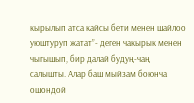кырылып атса кайсы бети менен шайлоо уюштуруп жатат”- деген чакырык менен чыгышып, бир далай будуң-чаң салышты. Алар баш мыйзам боюнча ошондой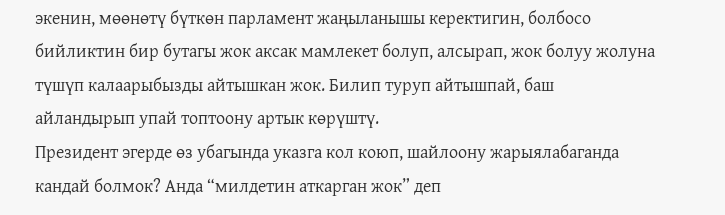экенин, мөөнөтү бүткөн парламент жаңыланышы керектигин, болбосо бийликтин бир бутагы жок аксак мамлекет болуп, алсырап, жок болуу жолуна түшүп калаарыбызды айтышкан жок. Билип туруп айтышпай, баш айландырып упай топтоону артык көрүштү.
Президент эгерде өз убагында указга кол коюп, шайлоону жарыялабаганда кандай болмок? Анда “милдетин аткарган жок” деп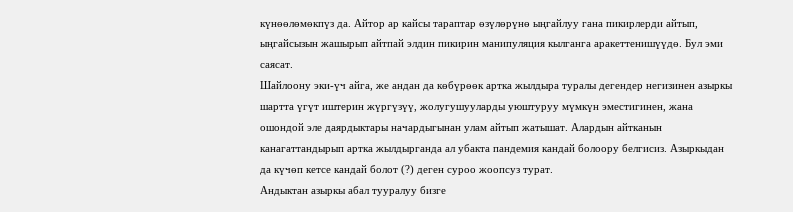күнөөлөмөкпүз да. Айтор ар кайсы тараптар өзүлөрүнө ыңгайлуу гана пикирлерди айтып, ыңгайсызын жашырып айтпай элдин пикирин манипуляция кылганга аракеттенишүүдө. Бул эми саясат.
Шайлоону эки-үч айга, же андан да көбүрөөк артка жылдыра туралы дегендер негизинен азыркы шартта үгүт иштерин жүргүзүү, жолугушууларды уюштуруу мүмкүн эместигинен, жана ошондой эле даярдыктары начардыгынан улам айтып жатышат. Алардын айтканын канагаттандырып артка жылдырганда ал убакта пандемия кандай болоору белгисиз. Азыркыдан да күчөп кетсе кандай болот (?) деген суроо жоопсуз турат.
Андыктан азыркы абал тууралуу бизге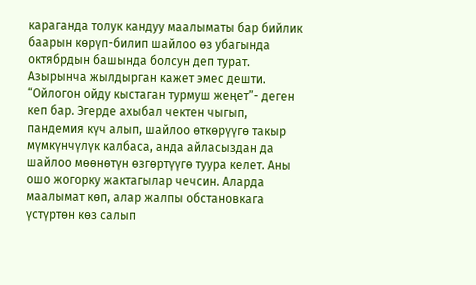караганда толук кандуу маалыматы бар бийлик баарын көрүп-билип шайлоо өз убагында октябрдын башында болсун деп турат. Азырынча жылдырган кажет эмес дешти. “Ойлогон ойду кыстаган турмуш жеңет”- деген кеп бар. Эгерде ахыбал чектен чыгып, пандемия күч алып, шайлоо өткөрүүгө такыр мүмкүнчүлүк калбаса, анда айласыздан да шайлоо мөөнөтүн өзгөртүүгө туура келет. Аны ошо жогорку жактагылар чечсин. Аларда маалымат көп, алар жалпы обстановкага үстүртөн көз салып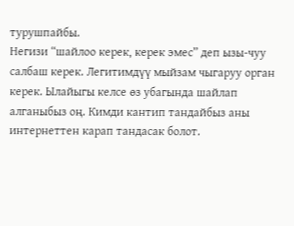турушпайбы.
Негизи “шайлоо керек, керек эмес” деп ызы-чуу салбаш керек. Легитимдүү мыйзам чыгаруу орган керек. Ылайыгы келсе өз убагында шайлап алганыбыз оң. Кимди кантип тандайбыз аны интернеттен карап тандасак болот.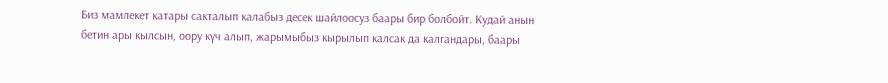Биз мамлекет катары сакталып калабыз десек шайлоосуз баары бир болбойт. Кудай анын бетин ары кылсын, оору күч алып, жарымыбыз кырылып калсак да калгандары, баары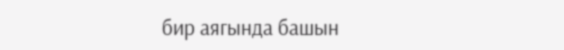бир аягында башын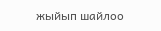жыйып шайлоо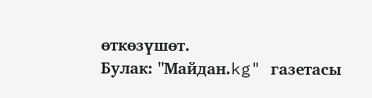өткөзүшөт.
Булак: "Майдан.kg" газетасы